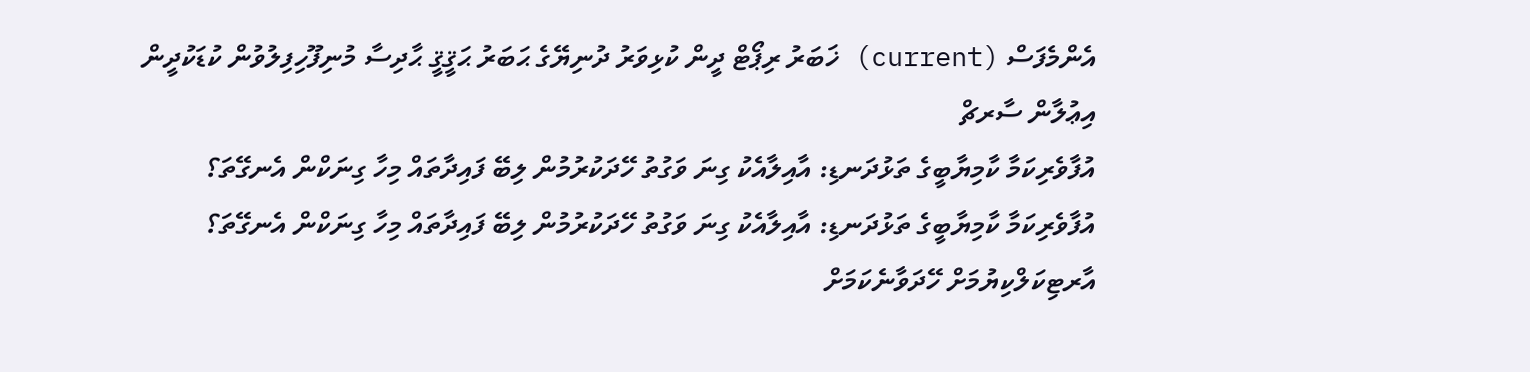އެންމެފަސް (current) ޚަބަރު ރިޕޯޓް ދީން ކުޅިވަރު ދުނިޔޭގެ ޙަބަރު ޙަޤީޤީ ޙާދިސާ މުނިފޫހިފިލުވުން ކުޑަކުދީން އިޢުލާން ސާރޗް
އުފާވެރިކަމާ ކާމިޔާބީގެ ތަޅުދަނޑި: އާއިލާއެކު ގިނަ ވަގުތު ހޭދަކުރުމުން ލިބޭ ފައިދާތައް މިހާ ގިނަކްން އެނގޭތަ؟
އުފާވެރިކަމާ ކާމިޔާބީގެ ތަޅުދަނޑި: އާއިލާއެކު ގިނަ ވަގުތު ހޭދަކުރުމުން ލިބޭ ފައިދާތައް މިހާ ގިނަކްން އެނގޭތަ؟
އާރޓިކަލްކިޔުމަށް ހޭދަވާނެކަމަށް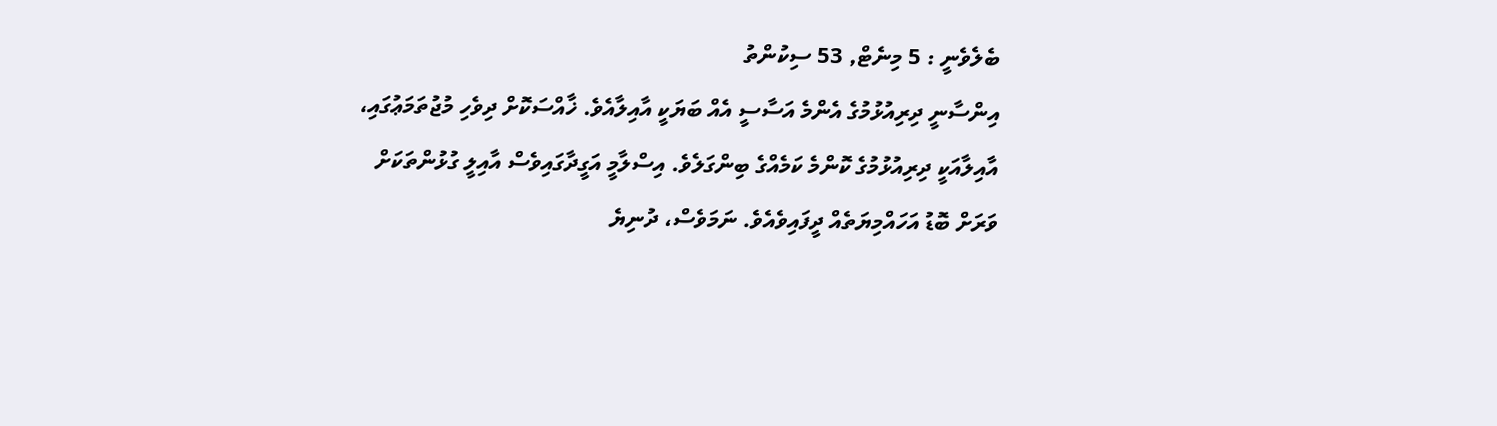ބެލެވެނީ : 5 މިނެޓް, 53 ސިކުންތު
އިންސާނީ ދިރިއުޅުމުގެ އެންމެ އަސާސީ އެއް ބަޔަކީ އާއިލާއެވެ. ޚާއްސަކޮށް ދިވެހި މުޖުތަމަޢުގައި، އާއިލާއަކީ ދިރިއުޅުމުގެ ކޮންމެ ކަމެއްގެ ބިންގަލެވެ. އިސްލާމީ އަގީދާގައިވެސް އާއިލީ ގުޅުންތަކަށް ވަރަށް ބޮޑު އަހައްމިޔަތެއް ދީފައިވެއެވެ. ނަމަވެސް، ދުނިޔެ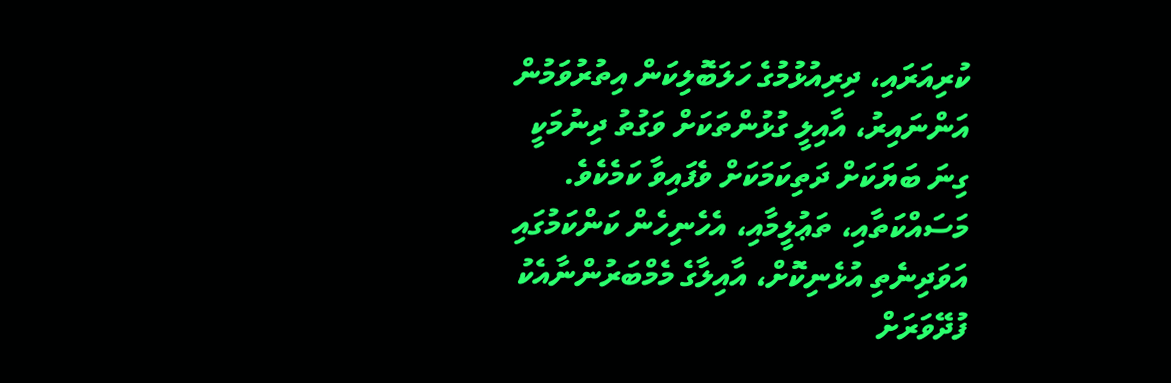ކުރިއަރައި، ދިރިއުޅުމުގެ ހަލަބޮލިކަން އިތުރުވަމުން އަންނައިރު، އާއިލީ ގުޅުންތަކަށް ވަގުތު ދިނުމަކީ ގިނަ ބަޔަކަށް ދަތިކަމަކަށް ވެފައިވާ ކަމެކެވެ. މަސައްކަތާއި، ތަޢުލީމާއި، އެހެނިހެން ކަންކަމުގައި އަވަދިނެތި އުޅެނިކޮށް، އާއިލާގެ މެމްބަރުންނާއެކު ފުދޭވަރަށް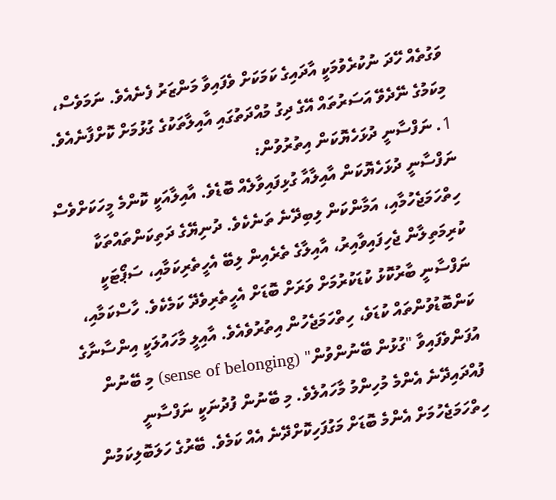ވަގުތެއް ހޭދަ ނުކުރެވުމަކީ އާދައިގެ ކަމަކަށް ވެފައިވާ މަންޒަރު ފެނެއެވެ. ނަމަވެސް، މިކަމުގެ ނޭދެވޭ އަސަރުތައް އޭގެ ދިގު މުއްދަތުގައި އާއިލާތަކުގެ ގުޅުމަށް ކޮށްފާނެއެވެ.
1. ނަފްސާނީ ދުޅަހެޔޮކަން އިތުރުވުން:
ނަފްސާނީ ދުޅަހެޔޮކަން އާއިލާއާ ގުޅިފައިވާލެއް ބޮޑެވެ. އާއިލާއަކީ ކޮންމެ މީހަކަށްވެސް ހިތްހަމަޖެހުމާއި، އަމާންކަން ލިބިދޭނެ ތަނެކެވެ. ދުނިޔޭގެ ދަތިކަންތައްތަކާ ކުރިމަތިލާން ޖެހިފައިވާއިރު، އާއިލާގެ ތެރެއިން ލިބޭ އެހީތެރިކަމާއި، ސަޕޯޓަކީ ނަފްސާނީ ބާރުކޮޅު ކުޑަކުރުމަށް ވަރަށް ބޮޑަށް އެހީތެރިވެދޭ ކަމެކެވެ. ހާސްކަމާއި، ކަންބޮޑުވުންތައް ކުޑަވެ، ހިތްހަމަޖެހުން އިތުރުވެއެވެ. އާއިލީ މާހައުލަކީ އިންސާނާގެ އުފަންވެފައިވާ "ގުޅުން ބޭނުންވުން" (sense of belonging) މި ބޭނުން ފުއްދައިދޭނެ އެންމެ މުހިންމު މާހައުލެވެ. މި ބޭނުން ފުދުނަކީ ނަފްސާނީ ހިތްހަމަޖެހުމަށް އެންމެ ބޮޑަށް މަގުފަހިކޮށްދޭނެ އެއް ކަމެވެ. ބޭރުގެ ހަލަބޮލިކަމުން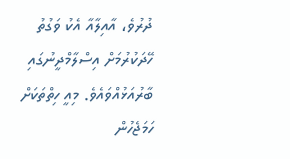ދުރުވެ، އާއިލާއާ އެކު ވަގުތު ހޭދަކުރުމަށް އިސްލާމްދީނުގައި ބާރުއަޅުއްވައެވެ. މިއީ ހިތްތަކަށް ހަމަޖެހުން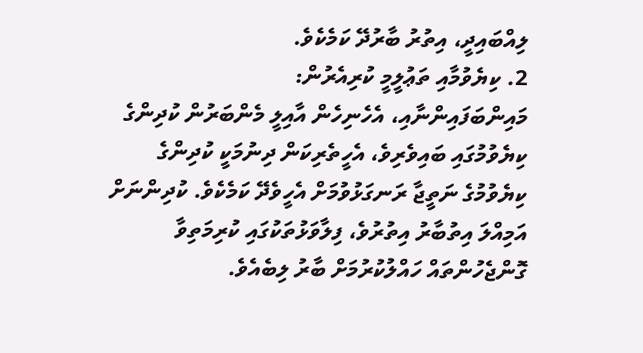ލިއްބައިދީ، އިތުރު ބާރުދޭ ކަމެކެވެ.
2. ކިޔެވުމާއި ތަޢުލީމީ ކުރިއެރުން:
މައިންބަފައިންނާއި، އެހެނިހެން އާއިލީ މެންބަރުން ކުދިންގެ ކިޔެވުމުގައި ބައިވެރިވެ، އެހީތެރިކަން ދިނުމަކީ ކުދިންގެ ކިޔެވުމުގެ ނަތީޖާ ރަނގަޅުވުމަށް އެހީވެދޭ ކަމެކެވެ. ކުދިންނަށް އަމިއްލަ އިތުބާރު އިތުރުވެ، ފިލާވަޅުތަކުގައި ކުރިމަތިވާ ގޮންޖެހުންތައް ހައްލުކުރުމަށް ބާރު ލިބެއެވެ.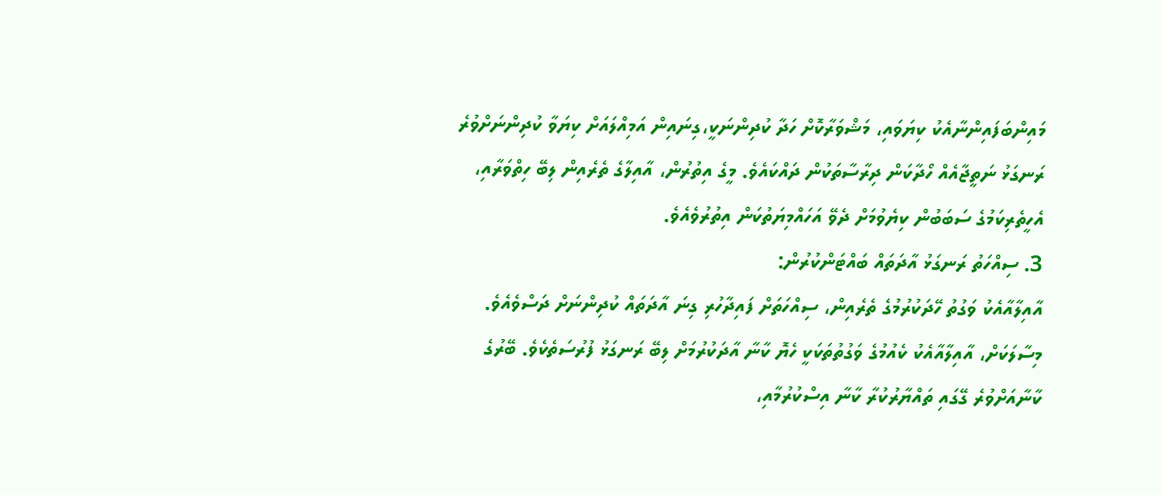މައިންބަފައިންނާއެކު ކިޔަވައި، މަޝްވަރާކޮށް ހަދާ ކުދިންނަކީ،ގިނައިން އަމިއްލައަށް ކިޔަވާ ކުދިންނަށްވުރެ ރަނގަޅު ނަތީޖާއެއް ހޯދާކަން ދިރާސާތަކުން ދައްކައެވެ. މީގެ އިތުރުން، އާއިލާގެ ތެރެއިން ލިބޭ ހިތްވަރާއި، އެހީތެރިކަމުގެ ސަބަބުން ކިޔެވުމަށް ދެވޭ އަހައްމިޔަތުކަން އިތުރުވެއެވެ.
3. ސިއްހަތު ރަނގަޅު އާދަތައް ބައްޓަންކުރުން:
އާއިލާއާއެކު ވަގުތު ހޭދަކުރުމުގެ ތެރެއިން، ސިއްހަތަށް ފައިދާހުރި ގިނަ އާދަތައް ކުދިންނަށް ދަސްވެއެވެ. މިސާލަކަށް، އާއިލާއާއެކު ކެއުމުގެ ވަގުތުތަކަކީ ހެޔޮ ކާނާ އާދަކުރުމަށް ލިބޭ ރަނގަޅު ފުރުސަތެކެވެ. ބޭރުގެ ކާނާއަށްވުރެ ގޭގައި ތައްޔާރުކުރާ ކާނާ އިސްކުރުމާއި،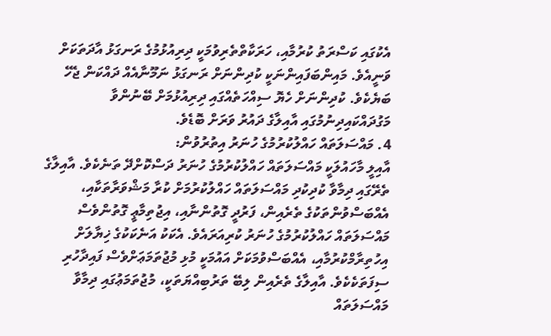އެކުގައި ކަސްރަތު ކުރުމާއި، ހަރަކާތްތެރިވުމަކީ ދިރިއުޅުމުގެ ރަނގަޅު އާދަތަކަށް ވަނީއެވެ. މައިންބަފައިންނަކީ ކުދިންނަށް ރަނގަޅު ނަމޫނާއެއް ދައްކަން ޖެހޭ ބަޔެކެވެ. ކުދިންނަށް ހެޔޮ ސިއްހަތެއްގައި ދިރިއުޅުމަށް ބޭނުންވާ މަގުދައްކައިދިނުމުގައި އާއިލާގެ ދައުރު ވަރަށް ބޮޑެވެ.
4. މައްސަލަތައް ހައްލުކުރުމުގެ ހުނަރު އިތުރުވުން:
އާއިލީ މާހައުލަކީ މައްސަލަތައް ހައްލުކުރުމުގެ ހުނަރު ދަސްކޮށްދޭ ތަނެކެވެ. އާއިލާގެ ތެރޭގައި ދިމާވާ ކުދިކުދި މައްސަލަތައް ހައްލުކުރުމަށް ކުރާ މަޝްވަރާތަކާއި، އެއްބަސްވުންތަކުގެ ތެރެއިން، ފަރުދީ ގޮތުންނާއި، އިޖުތިމާޢީ ގޮތުންވެސް މައްސަލަތައް ހައްލުކުރުމުގެ ހުނަރު ކުރިއަރައެވެ. އެކަކު އަނެކަކުގެ ޚިޔާލަށް އިހުތިރާމްކުރުމާއި، އެއްބަސްވުމަކަށް އައުމަކީ މުޅި މުޖުތަމަޢަށްވެސް ފައިދާހުރި ސިފަތަކެކެވެ. އާއިލާގެ ތެރެއިން ލިބޭ ތަރުބިއްޔަތަކީ، މުޖުތަމަޢުގައި ދިމާވާ މައްސަލަތައް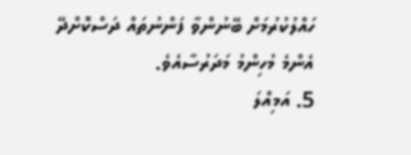ހައްލުކުރުމަށް ބޭނުންވާ ފަންނުތައް ދަސްކޮށްދޭ އެންމެ މުހިންމު މަދަރުސާއެވެ.
5. އަމިއްލަ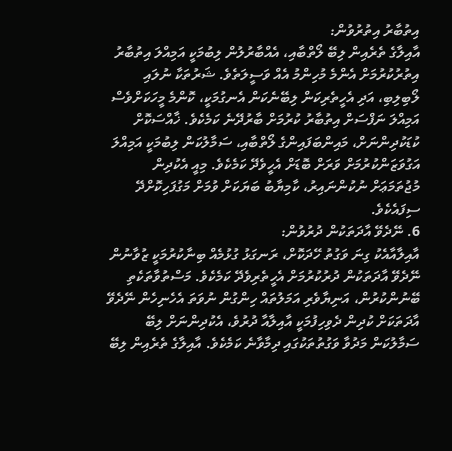އިތުބާރު އިތުރުވުން:
އާއިލާގެ ތެރެއިން ލިބޭ ލޯތްބާއި، އެއްބާރުލުން ލިބުމަކީ އަމިއްލަ އިތުބާރު އިތުރުކުރުމަށް އެންމެ މުހިންމު އެއް ވަސީލަތެވެ. ޝަރުތަކާ ނުލައި ލޯބިލިބި، އަދި އެހީތެރިކަން ލިބޭނެކަން އެނގުމަކީ، ކޮންމެ މީހަކަށްވެސް އަމިއްލަ ނަފްސަށް އިތުބާރު ކުރުމަށް ބާރުދޭނެ ކަމެކެވެ. ޚާއްސަކޮށް ކުޑަކުދިންނަށް، މައިންބަފައިންގެ ލޯތްބާއި، ސަމާލުކަން ލިބުމަކީ އަމިއްލަ އަގުވަޒަންކުރުމަށް ވަރަށް ބޮޑަށް އެހީވެދޭ ކަމެކެވެ. މިއީ އެކުދިން މުޖުތަމަޢަށް ނުކުންނައިރު، ކާމިޔާބު ބަޔަކަށް ވުމަށް މަގުފަހިކޮށްދޭ ސިފައެކެވެ.
6. ނޭދެވޭ އާދަތަކުން ދުރުވުން:
އާއިލާއާއެކު ގިނަ ވަގުތު ހޭދަކޮށް، ރަނގަޅު ގުޅުމެއް ބިނާކުރުމަކީ ޒުވާނުން ނޭދެވޭ އާދަތަކުން ދުރުކުރުމަށް އެހީތެރިވެދޭ ކަމެކެވެ. މަސްތުވާތަކެތި ބޭނުންކުރުން، އަނިޔާވެރި އަމަލުތައް ހިންގުން ނުވަތަ އެހެނިހެން ނޭދެވޭ އާދަތަކަށް ކުދިން ދެވިހިފުމަކީ އާއިލާއާ ދުރުވެ، އެކުދިންނަށް ލިބޭ ސަމާލުކަން މަދުވާ ވަގުތުތަކުގައި ދިމާވާނެ ކަމެކެވެ. އާއިލާގެ ތެރެއިން ލިބޭ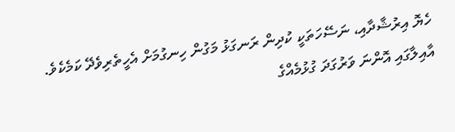ހެޔޮ އިރުޝާދާއި، ނަސޭހަތަކީ ކުދިން ރަނގަޅު މަގުން ހިނގުމަށް އެހީތެރިވެދޭ ކަމެކެވެ. އާއިލާގައި އޮންނަ ވަރުގަދަ ގުޅުމެއްގެ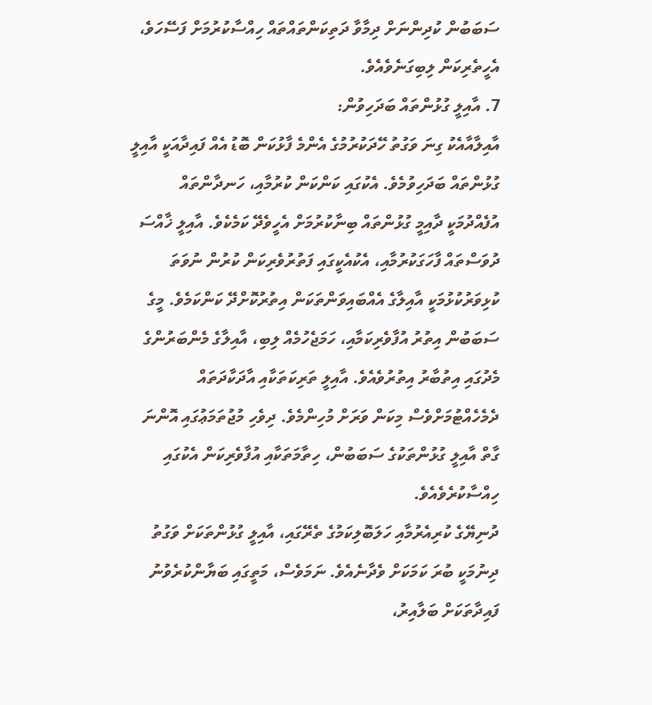ސަބަބުން ކުދިންނަށް ދިމާވާ ދަތިކަންތައްތައް ހިއްސާކުރުމަށް ފަސޭހަވެ، އެހީތެރިކަން ލިބިގަނެވެއެވެ.
7. އާއިލީ ގުޅުންތައް ބަދަހިވުން:
އާއިލާއާއެކު ގިނަ ވަގުތު ހޭދަކުރުމުގެ އެންމެ ފާޅުކަން ބޮޑު އެއް ފައިދާއަކީ އާއިލީ ގުޅުންތައް ބަދަހިވުމެވެ. އެކުގައި ކަންކަން ކުރުމާއި، ހަނދާންތައް އުފެއްދުމަކީ ދާއިމީ ގުޅުންތައް ބިނާކުރުމަށް އެހީވެދޭ ކަމެކެވެ. އާއިލީ ޚާއްސަ ދުވަސްތައް ފާހަގަކުރުމާއި، އެކުއެކީގައި ފަތުރުވެރިކަން ކުރުން ނުވަތަ ކުޅިވަރުކުޅުމަކީ އާއިލާގެ އެއްބައިވަންތަކަން އިތުރުކޮށްދޭ ކަންކަމެވެ. މީގެ ސަބަބުން އިތުރު އުފާވެރިކަމާއި، ހަމަޖެހުމެއް ލިބި، އާއިލާގެ މެންބަރުންގެ މެދުގައި އިތުބާރު އިތުރުވެއެވެ. އާއިލީ ތަރިކަތަކާއި އާދަކާދަތައް ދެމެހެއްޓުމަށްވެސް މިކަން ވަރަށް މުހިންމެވެ. ދިވެހި މުޖުތަމަޢުގައި އޮންނަ ގާތް އާއިލީ ގުޅުންތަކުގެ ސަބަބުން، ހިތާމަތަކާއި އުފާވެރިކަން އެކުގައި ހިއްސާކުރެވެއެވެ.
ދުނިޔޭގެ ކުރިއެރުމާއި ހަލަބޮލިކަމުގެ ތެރޭގައި، އާއިލީ ގުޅުންތަކަށް ވަގުތު ދިނުމަކީ ބުރަ ކަމަކަށް ވެދާނެއެވެ. ނަމަވެސް، މަތީގައި ބަޔާންކުރެވުނު ފައިދާތަކަށް ބަލާއިރު،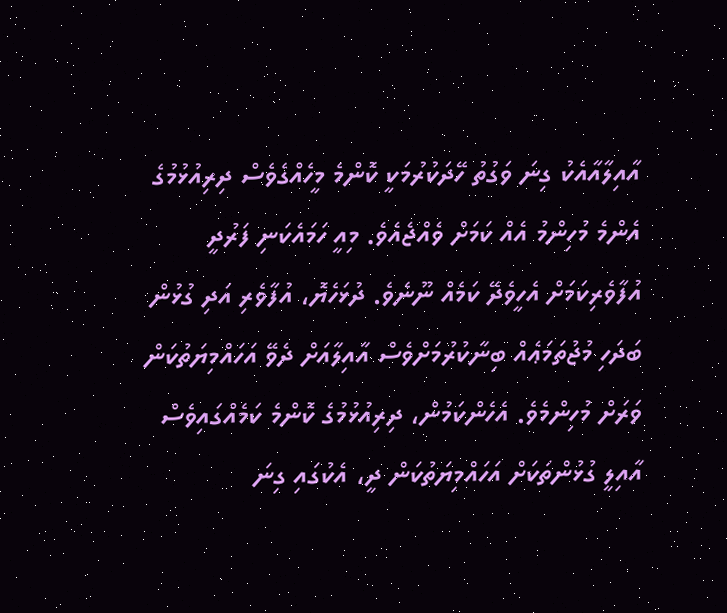އާއިލާއާއެކު ގިނަ ވަގުތު ހޭދަކުރުމަކީ ކޮންމެ މީހެއްގެވެސް ދިރިއުޅުމުގެ އެންމެ މުހިންމު އެއް ކަމަށް ވެއްޖެއެވެ. މިއީ ހަމައެކަނި ފަރުދީ އުފާވެރިކަމަށް އެހީވެދޭ ކަމެއް ނޫނެވެ. ދުޅަހެޔޮ، އުފާވެރި އަދި ގުޅުން ބަދަހި މުޖުތަމަޢެއް ބިނާކުރުމަށްވެސް އާއިލާއަށް ދެވޭ އަހައްމިޔަތުކަން ވަރަށް މުހިންމެވެ. އެހެންކަމުން، ދިރިއުޅުމުގެ ކޮންމެ ކަމެއްގައިވެސް އާއިލީ ގުޅުންތަކަށް އަހައްމިޔަތުކަން ދީ، އެކުގައި ގިނަ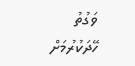ވަގުތު ހޭދަކުރުމަށް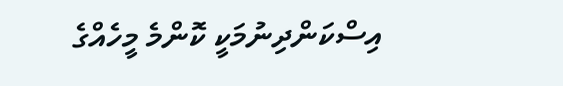އިސްކަންދިނުމަކީ ކޮންމެ މީހެއްގެ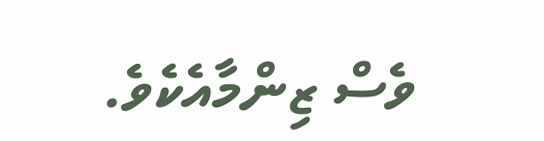ވެސް ޒިންމާއެކެވެ.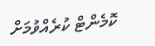ކޮމެންޓް ކުރެއްވުމަށް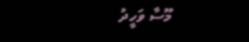މޫސާ ވަހީދު